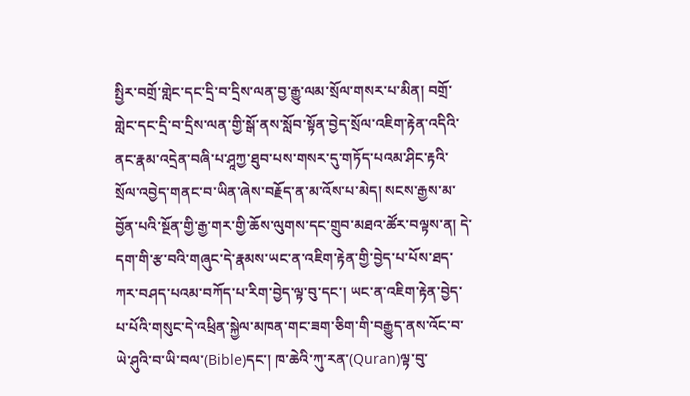སྤྱིར་བགྲོ་གླེང་དང་དྲི་བ་དྲིས་ལན་བྱ་རྒྱུ་ལམ་སྲོལ་གསར་པ་མིན། བགྲོ་གླེང་དང་དྲི་བ་དྲིས་ལན་གྱི་སྒོ་ནས་སློབ་སྟོན་བྱེད་སྲོལ་འཇིག་རྟེན་འདིའི་ནང་རྣམ་འདྲེན་བཞི་པ་ཤཱཀྱ་ཐུབ་པས་གསར་དུ་གཏོད་པའམ་ཤིང་རྟའི་སྲོལ་འབྱེད་གནང་བ་ཡིན་ཞེས་བརྗོད་ན་མ་འོས་པ་མེད། སངས་རྒྱས་མ་བྱོན་པའི་སྔོན་གྱི་རྒྱ་གར་གྱི་ཆོས་ལུགས་དང་གྲུབ་མཐའ་ཚོར་བལྟས་ན། དེ་དག་གི་རྩ་བའི་གཞུང་དེ་རྣམས་ཡང་ན་འཇིག་རྟེན་གྱི་བྱེད་པ་པོས་ཐད་ཀར་བཤད་པའམ་བཀོད་པ་རིག་བྱེད་ལྟ་བུ་དང་། ཡང་ན་འཇིག་རྟེན་བྱེད་པ་པོའི་གསུང་དེ་འཕྲིན་སྐྱེལ་མཁན་གང་ཟག་ཅིག་གི་བརྒྱུད་ནས་འོང་བ་ཡེ་ཤུའི་བ་ཡི་བལ་(Bible)དང་། ཁ་ཆེའི་ཀུ་རན་(Quran)ལྟ་བུ་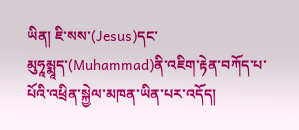ཡིན། ཇི་སས་(Jesus)དང་མུཧཱམྨཱད་(Muhammad)ནི་འཇིག་རྟེན་བཀོད་པ་པོའི་འཕྲིན་སྐྱེལ་མཁན་ཡིན་པར་འདོད།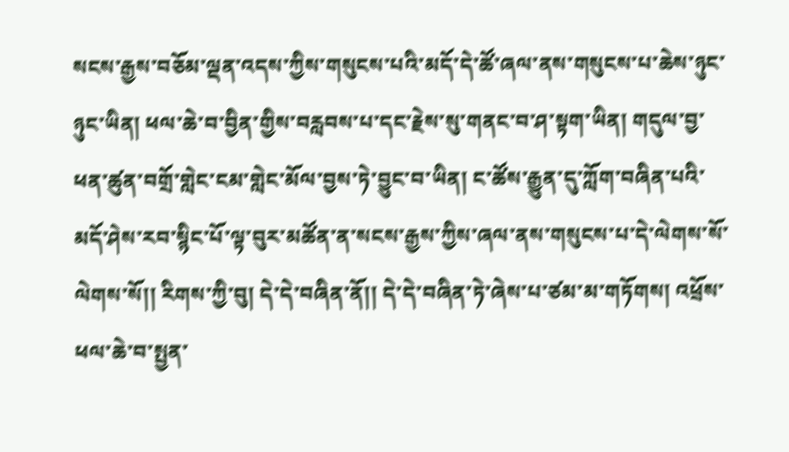སངས་རྒྱས་བཅོམ་ལྡན་འདས་ཀྱིས་གསུངས་པའི་མདོ་དེ་ཚོ་ཞལ་ནས་གསུངས་པ་ཆེས་ཉུང་ཉུང་ཡིན། ཕལ་ཆེ་བ་བྱིན་གྱིས་བརླབས་པ་དང་རྗེས་སུ་གནང་བ་ཤ་སྟག་ཡིན། གདུལ་བྱ་ཕན་ཚུན་བགྲོ་གླེང་ངམ་གླེང་མོལ་བྱས་ཏེ་བྱུང་བ་ཡིན། ང་ཚོས་རྒྱུན་དུ་ཀློག་བཞིན་པའི་མདོ་ཤེས་རབ་སྙིང་པོ་ལྟ་བུར་མཚོན་ན་སངས་རྒྱས་ཀྱིས་ཞལ་ནས་གསུངས་པ་དེ་ལེགས་སོ་ལེགས་སོ།། རིགས་ཀྱི་བུ། དེ་དེ་བཞིན་ནོ།། དེ་དེ་བཞིན་ཏེ་ཞེས་པ་ཙམ་མ་གཏོགས། འཕྲོས་ཕལ་ཆེ་བ་སྤྱན་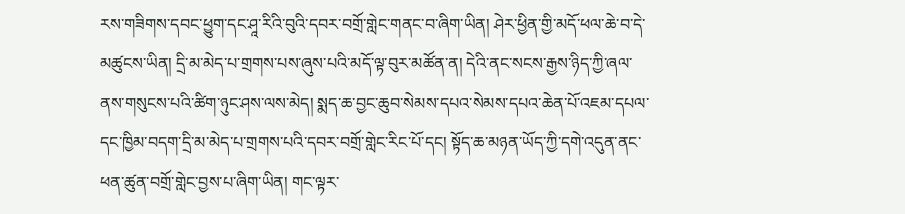རས་གཟིགས་དབང་ཕྱུག་དང་ཤཱ་རིའི་བུའི་དབར་བགྲོ་གླེང་གནང་བ་ཞིག་ཡིན། ཤེར་ཕྱིན་གྱི་མདོ་ཕལ་ཆེ་བ་དེ་མཚུངས་ཡིན། དྲི་མ་མེད་པ་གྲགས་པས་ཞུས་པའི་མདོ་ལྟ་བུར་མཚོན་ན། དེའི་ནང་སངས་རྒྱས་ཉིད་ཀྱི་ཞལ་ནས་གསུངས་པའི་ཚིག་ཉུང་ཤས་ལས་མེད། སྨད་ཆ་བྱང་ཆུབ་སེམས་དཔའ་སེམས་དཔའ་ཆེན་པོ་འཇམ་དཔལ་དང་ཁྱིམ་བདག་དྲི་མ་མེད་པ་གྲགས་པའི་དབར་བགྲོ་གླེང་རིང་པོ་དང། སྟོད་ཆ་མཉན་ཡོད་ཀྱི་དགེ་འདུན་ནང་ཕན་ཚུན་བགྲོ་གླེང་བྱས་པ་ཞིག་ཡིན། གང་ལྟར་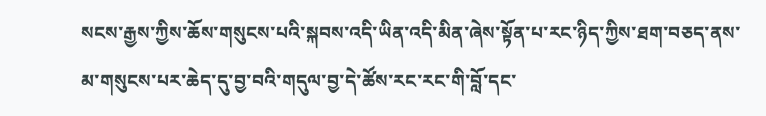སངས་རྒྱས་ཀྱིས་ཆོས་གསུངས་པའི་སྐབས་འདི་ཡིན་འདི་མིན་ཞེས་སྟོན་པ་རང་ཉིད་ཀྱིས་ཐག་བཅད་ནས་མ་གསུངས་པར་ཆེད་དུ་བྱ་བའི་གདུལ་བྱ་དེ་ཚོས་རང་རང་གི་བློ་དང་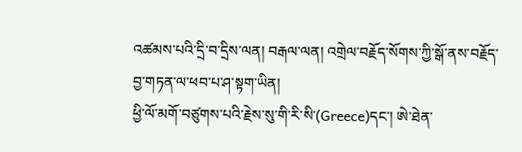འཚམས་པའི་དྲི་བ་དྲིས་ལན། བརྒལ་ལན། འགྲེལ་བརྗོད་སོགས་ཀྱི་སྒོ་ནས་བརྗོད་བྱ་གཏན་ལ་ཕབ་པ་ཤ་སྟག་ཡིན།
ཕྱི་ལོ་མགོ་བཙུགས་པའི་རྗེས་སུ་གི་རི་སི་(Greece)དང་། ཨེ་ཐེན་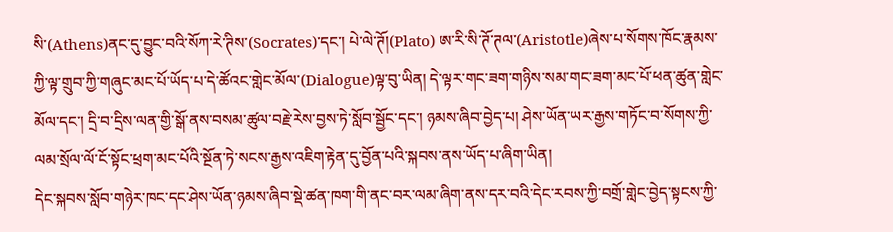སི་(Athens)ནང་དུ་བྱུང་བའི་སོཀ་རེ་ཊིས་(Socrates)་དང་། པེ་ལེ་ཊོ།(Plato) ཨ་རི་སི་ཊོ་ཊལ་(Aristotle)ཞེས་པ་སོགས་ཁོང་རྣམས་ཀྱི་ལྟ་གྲུབ་ཀྱི་གཞུང་མང་པོ་ཡོད་པ་དེ་ཚོའང་གླེང་མོལ་(Dialogue)ལྟ་བུ་ཡིན། དེ་ལྟར་གང་ཟག་གཉིས་སམ་གང་ཟག་མང་པོ་ཕན་ཚུན་གླེང་མོལ་དང་། དྲི་བ་དྲིས་ལན་གྱི་སྒོ་ནས་བསམ་ཚུལ་བརྗེ་རེས་བྱས་ཏེ་སློབ་སྦྱོང་དང་། ཉམས་ཞིབ་བྱེད་པ། ཤེས་ཡོན་ཡར་རྒྱས་གཏོང་བ་སོགས་ཀྱི་ལམ་སྲོལ་ལོ་ངོ་སྟོང་ཕྲག་མང་པོའི་སྔོན་ཏེ་སངས་རྒྱས་འཇིག་རྟེན་དུ་བྱོན་པའི་སྐབས་ནས་ཡོད་པ་ཞིག་ཡིན།
དེང་སྐབས་སློབ་གཉེར་ཁང་དང་ཤེས་ཡོན་ཉམས་ཞིབ་སྡེ་ཚན་ཁག་གི་ནང་བར་ལམ་ཞིག་ནས་དར་བའི་དེང་རབས་ཀྱི་བགྲོ་གླེང་བྱེད་སྟངས་ཀྱི་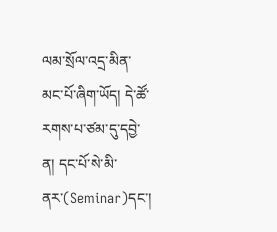ལམ་སྲོལ་འདྲ་མིན་མང་པོ་ཞིག་ཡོད། དེ་ཚོ་རགས་པ་ཙམ་དུ་དབྱེ་ན། དང་པོ་སེ་མི་ནར་(Seminar)དང་།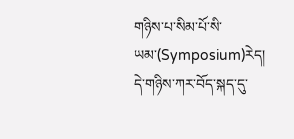གཉིས་པ་སིམ་པོ་སི་ཡམ་(Symposium)རེད། དེ་གཉིས་ཀར་བོད་སྐད་དུ་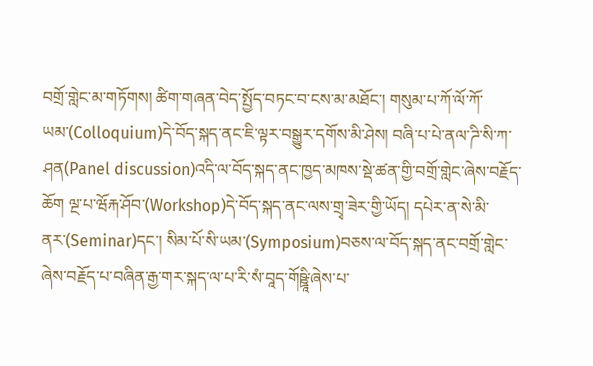བགྲོ་གླེང་མ་གཏོགས། ཚིག་གཞན་བེད་སྤྱོད་བཏང་བ་ངས་མ་མཐོང་། གསུམ་པ་ཀོ་ལོ་ཀོ་ཡམ་(Colloquium)དེ་བོད་སྐད་ནང་ཇི་ལྟར་བསྒྱུར་དགོས་མི་ཤེས། བཞི་པ་པེ་ནལ་ཌི་སི་ཀ་ཤན(Panel discussion)འདི་ལ་བོད་སྐད་ནང་ཁྱད་མཁས་སྡེ་ཚན་གྱི་བགྲོ་གླེང་ཞེས་བརྗོད་ཆོག ལྔ་པ་ཝོརྐ་ཤོབ་(Workshop)དེ་བོད་སྐད་ནང་ལས་གྲྭ་ཟེར་གྱི་ཡོད། དཔེར་ན་སེ་མི་ནར་(Seminar)དང་། སིམ་པོ་སི་ཡམ་(Symposium)བཅས་ལ་བོད་སྐད་ནང་བགྲོ་གླེང་ཞེས་བརྗོད་པ་བཞིན་རྒྱ་གར་སྐད་ལ་པ་རི་སཾ་བཱད་གོཥྛཱི་ཞེས་པ་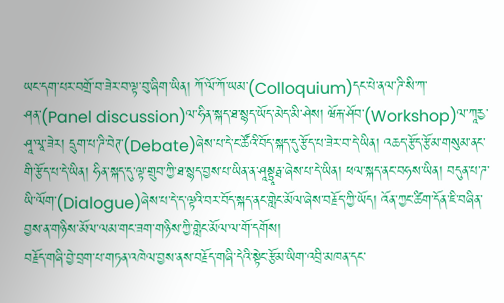ཡང་དག་པར་བགྲོ་བ་ཟེར་བ་ལྟ་བུ་ཞིག་ཡིན། ཀོ་ལོ་ཀོ་ཡམ་(Colloquium)དང་པེ་ནལ་ཌི་སི་ཀ་ཤན་(Panel discussion)ལ་ཧིན་སྐད་ཐ་སྙད་ཡོད་མེད་མི་ཤེས། ཝོརྐ་ཤོབ་(Workshop)ལ་ཀཱརྱ་ཤཱ་ལཱ་ཟེར། དྲུག་པ་ཌི་བེཊ་(Debate)ཞེས་པ་དེ་ང་ཚོའི་བོད་སྐད་དུ་རྩོད་པ་ཟེར་བ་དེ་ཡིན། འཆད་རྩོད་རྩོམ་གསུམ་ནང་གི་རྩོད་པ་དེ་ཡིན། ཧིན་སྐད་དུ་ལྟ་གྲུབ་ཀྱི་ཐ་སྙད་བྱས་པ་ཡིན་ན་ཤཱསྟྲཱརྠ་ཞེས་པ་དེ་ཡིན། ཕལ་སྐད་ནང་བཧས་ཡིན། བདུན་པ་ཌ་ཡི་ལོག་(Dialogue)ཞེས་པ་དེ་ད་ལྟའི་བར་བོད་སྐད་ནང་གླེང་མོལ་ཞེས་བརྗོད་ཀྱི་ཡོད། འོན་ཀྱང་ཚིག་དོན་ཇི་བཞིན་བྱས་ན་གཉིས་མོལ་ལམ་གང་ཟག་གཉིས་ཀྱི་གླེང་མོལ་ལ་གོ་དགོས།
བརྗོད་གཞི་བྱེ་བྲག་པ་གཏན་འཁེལ་བྱས་ནས་བརྗོད་གཞི་དེའི་སྟེང་རྩོམ་ཡིག་འབྲི་མཁན་དང་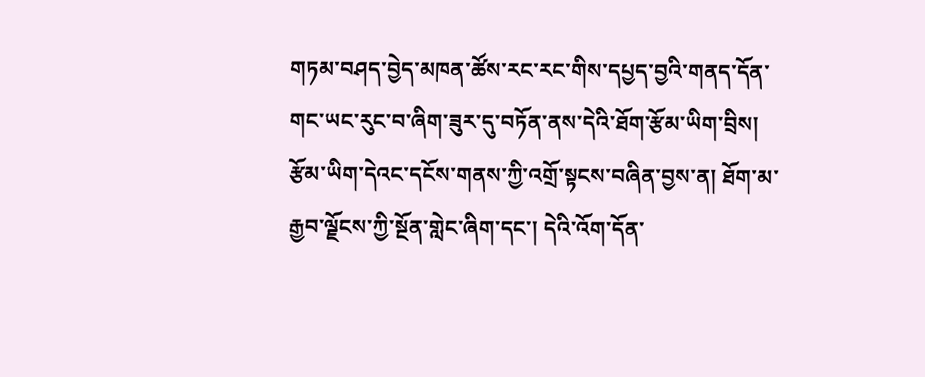གཏམ་བཤད་བྱེད་མཁན་ཚོས་རང་རང་གིས་དཔྱད་བྱའི་གནད་དོན་གང་ཡང་རུང་བ་ཞིག་ཟུར་དུ་བཏོན་ནས་དེའི་ཐོག་རྩོམ་ཡིག་བྲིས། རྩོམ་ཡིག་དེའང་དངོས་གནས་ཀྱི་འགྲོ་སྟངས་བཞིན་བྱས་ན། ཐོག་མ་རྒྱབ་ལྗོངས་ཀྱི་སྔོན་གླེང་ཞིག་དང་། དེའི་འོག་དོན་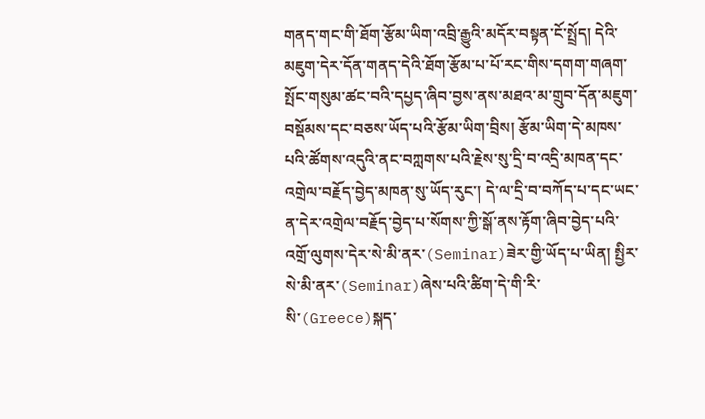གནད་གང་གི་ཐོག་རྩོམ་ཡིག་འབྲི་རྒྱུའི་མདོར་བསྟན་ངོ་སྤྲོད། དེའི་མཇུག་དེར་དོན་གནད་དེའི་ཐོག་རྩོམ་པ་པོ་རང་གིས་དགག་གཞག་སྤོང་གསུམ་ཚང་བའི་དཔྱད་ཞིབ་བྱས་ནས་མཐའ་མ་གྲུབ་དོན་མཇུག་བསྡོམས་དང་བཅས་ཡོད་པའི་རྩོམ་ཡིག་བྲིས། རྩོམ་ཡིག་དེ་མཁས་པའི་ཚོགས་འདུའི་ནང་བཀླགས་པའི་རྗེས་སུ་དྲི་བ་འདྲི་མཁན་དང་འགྲེལ་བརྗོད་བྱེད་མཁན་སུ་ཡོད་རུང་། དེ་ལ་དྲི་བ་བཀོད་པ་དང་ཡང་ན་དེར་འགྲེལ་བརྗོད་བྱེད་པ་སོགས་ཀྱི་སྒོ་ནས་རྟོག་ཞིབ་བྱེད་པའི་འགྲོ་ལུགས་དེར་སེ་མི་ནར་(Seminar)ཟེར་གྱི་ཡོད་པ་ཡིན། སྤྱིར་སེ་མི་ནར་(Seminar)ཞེས་པའི་ཚིག་དེ་གི་རི་སི་(Greece)སྐད་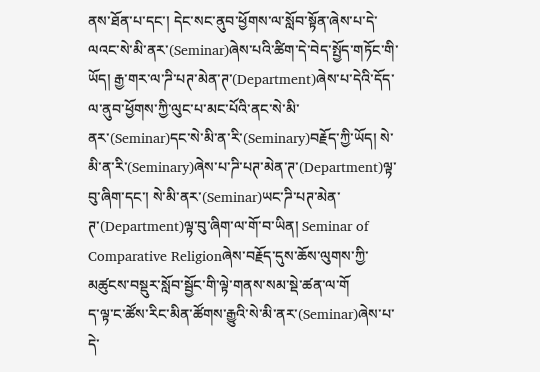ནས་ཐོན་པ་དང་། དེང་སང་ནུབ་ཕྱོགས་ལ་སློབ་སྟོན་ཞེས་པ་དེ་ལའང་སེ་མི་ནར་(Seminar)ཞེས་པའི་ཚིག་དེ་བེད་སྤྱོད་གཏོང་གི་ཡོད། རྒྱ་གར་ལ་ཌི་པཊ་མེན་ཊ་(Department)ཞེས་པ་དེའི་དོད་ལ་ནུབ་ཕྱོགས་ཀྱི་ལུང་པ་མང་པོའི་ནང་སེ་མི་ནར་(Seminar)དང་སེ་མི་ན་རི་(Seminary)བརྗོད་ཀྱི་ཡོད། སེ་མི་ན་རི་(Seminary)ཞེས་པ་ཌི་པཊ་མེན་ཊ་(Department)ལྟ་བུ་ཞིག་དང་། སེ་མི་ནར་(Seminar)ཡང་ཌི་པཊ་མེན་ཊ་(Department)ལྟ་བུ་ཞིག་ལ་གོ་བ་ཡིན། Seminar of Comparative Religionཞེས་བརྗོད་དུས་ཆོས་ལུགས་ཀྱི་མཚུངས་བསྡུར་སློབ་སྦྱོང་གི་ལྟེ་གནས་སམ་སྡེ་ཚན་ལ་གོ
ད་ལྟ་ང་ཚོས་རིང་མིན་ཚོགས་རྒྱུའི་སེ་མི་ནར་(Seminar)ཞེས་པ་དེ་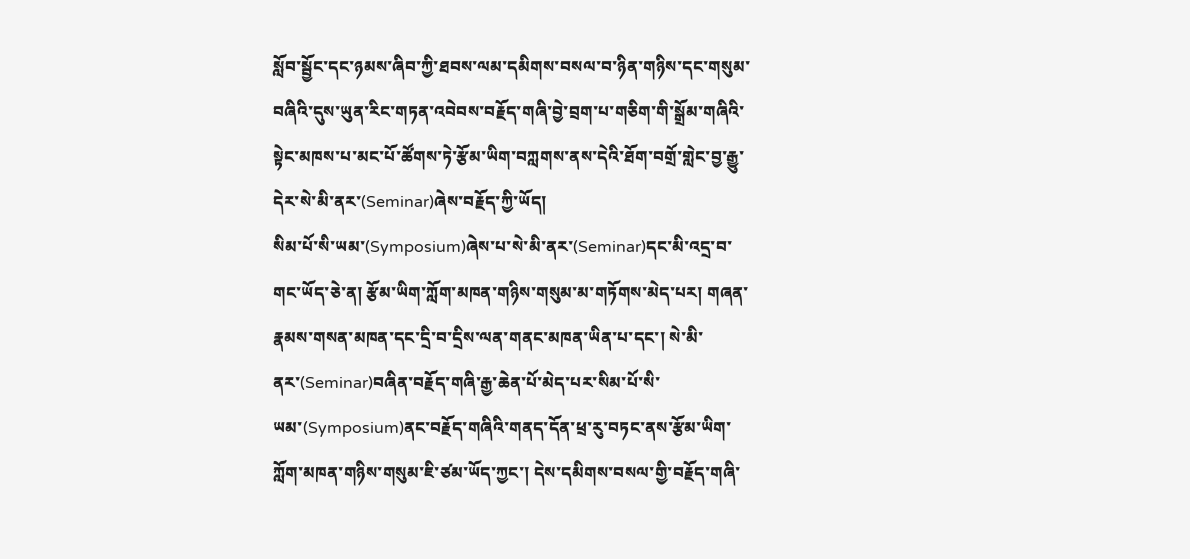སློབ་སྦྱོང་དང་ཉམས་ཞིབ་ཀྱི་ཐབས་ལམ་དམིགས་བསལ་བ་ཉིན་གཉིས་དང་གསུམ་བཞིའི་དུས་ཡུན་རིང་གཏན་འབེབས་བརྗོད་གཞི་བྱེ་བྲག་པ་གཅིག་གི་སྒྲོམ་གཞིའི་སྟེང་མཁས་པ་མང་པོ་ཚོགས་ཏེ་རྩོམ་ཡིག་བཀླགས་ནས་དེའི་ཐོག་བགྲོ་གླེང་བྱ་རྒྱུ་དེར་སེ་མི་ནར་(Seminar)ཞེས་བརྗོད་ཀྱི་ཡོད།
སིམ་པོ་སི་ཡམ་(Symposium)ཞེས་པ་སེ་མི་ནར་(Seminar)དང་མི་འདྲ་བ་གང་ཡོད་ཅེ་ན། རྩོམ་ཡིག་ཀློག་མཁན་གཉིས་གསུམ་མ་གཏོགས་མེད་པར། གཞན་རྣམས་གསན་མཁན་དང་དྲི་བ་དྲིས་ལན་གནང་མཁན་ཡིན་པ་དང་། སེ་མི་ནར་(Seminar)བཞིན་བརྗོད་གཞི་རྒྱ་ཆེན་པོ་མེད་པར་སིམ་པོ་སི་ཡམ་(Symposium)ནང་བརྗོད་གཞིའི་གནད་དོན་ཕྲ་རུ་བཏང་ནས་རྩོམ་ཡིག་ཀློག་མཁན་གཉིས་གསུམ་ཇི་ཙམ་ཡོད་ཀྱང་། དེས་དམིགས་བསལ་གྱི་བརྗོད་གཞི་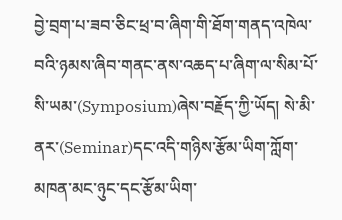བྱེ་བྲག་པ་ཟབ་ཅིང་ཕྲ་བ་ཞིག་གི་ཐོག་གནད་འཁེལ་བའི་ཉམས་ཞིབ་གནང་ནས་འཆད་པ་ཞིག་ལ་སིམ་པོ་སི་ཡམ་(Symposium)ཞེས་བརྗོད་ཀྱི་ཡོད། སེ་མི་ནར་(Seminar)དང་འདི་གཉིས་རྩོམ་ཡིག་ཀློག་མཁན་མང་ཉུང་དང་རྩོམ་ཡིག་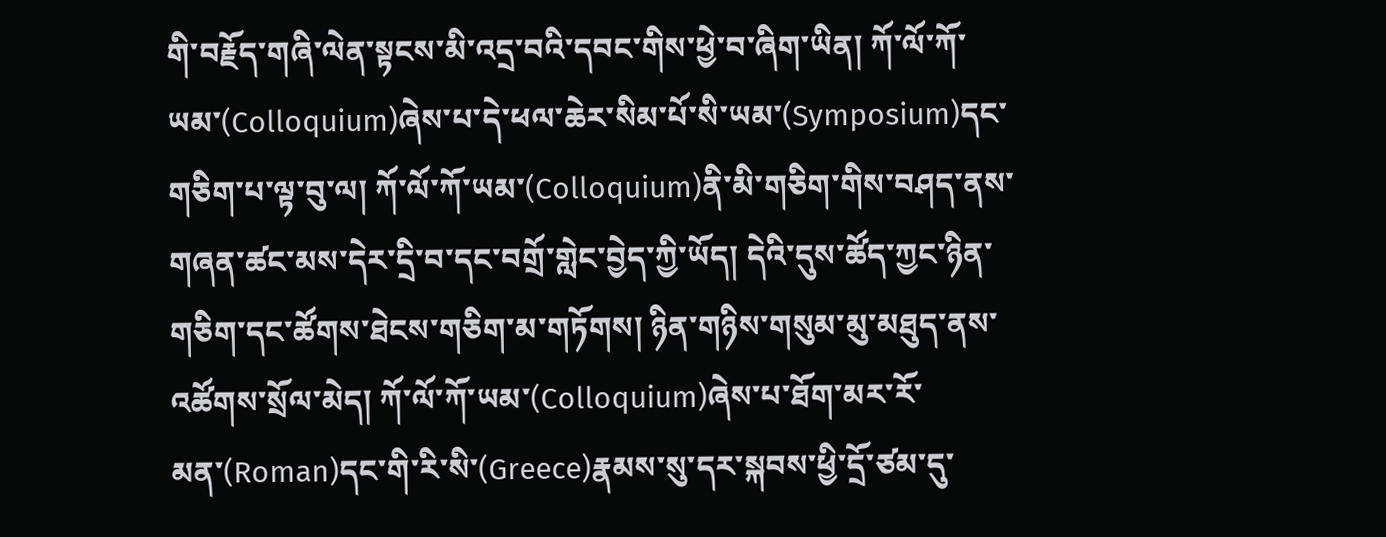གི་བརྗོད་གཞི་ལེན་སྟངས་མི་འདྲ་བའི་དབང་གིས་ཕྱེ་བ་ཞིག་ཡིན། ཀོ་ལོ་ཀོ་ཡམ་(Colloquium)ཞེས་པ་དེ་ཕལ་ཆེར་སིམ་པོ་སི་ཡམ་(Symposium)དང་གཅིག་པ་ལྟ་བུ་ལ། ཀོ་ལོ་ཀོ་ཡམ་(Colloquium)ནི་མི་གཅིག་གིས་བཤད་ནས་གཞན་ཚང་མས་དེར་དྲི་བ་དང་བགྲོ་གླེང་བྱེད་ཀྱི་ཡོད། དེའི་དུས་ཚོད་ཀྱང་ཉིན་གཅིག་དང་ཚོགས་ཐེངས་གཅིག་མ་གཏོགས། ཉིན་གཉིས་གསུམ་མུ་མཐུད་ནས་འཚོགས་སྲོལ་མེད། ཀོ་ལོ་ཀོ་ཡམ་(Colloquium)ཞེས་པ་ཐོག་མར་རོ་མན་(Roman)དང་གི་རི་སི་(Greece)རྣམས་སུ་དར་སྐབས་ཕྱི་དྲོ་ཙམ་དུ་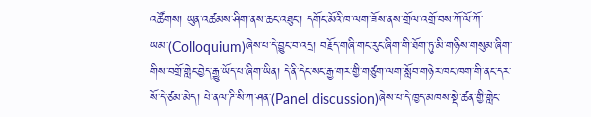འཚོགས། ཡུན་འཚམས་ཤིག་ནས་ཆང་འཐུང་། དགོང་མོའི་ཁ་ལག་ཟོས་ནས་གྲོལ་འགྲོ་བས་ཀོ་ལོ་ཀོ་ཡམ་(Colloquium)ཞེས་པ་དེ་བྱུང་བ་འདྲ། བརྗོད་གཞི་གང་རུང་ཞིག་གི་ཐོག་ཏུ་མི་གཉིས་གསུམ་ཞིག་གིས་བགྲོ་གླེང་བྱེད་རྒྱུ་ཡོད་པ་ཞིག་ཡིན། དེ་ནི་དེང་སང་རྒྱ་གར་གྱི་གཙུག་ལག་སློབ་གཉེར་ཁང་ཁག་གི་ནང་དར་སོ་དེ་ཙམ་མེད། པེ་ནལ་ཌི་སི་ཀ་ཤན་(Panel discussion)ཞེས་པ་དེ་ཁྱད་མཁས་སྡེ་ཚན་གྱི་གླེང་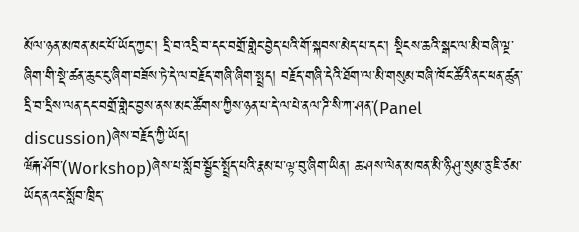མོལ་ཉན་མཁན་མང་པོ་ཡོད་ཀྱང་། དྲི་བ་འདྲི་བ་དང་བགྲོ་གླེང་བྱེད་པའི་གོ་སྐབས་མེད་པ་དང་། སྡིངས་ཆའི་སྒང་ལ་མི་བཞི་ལྔ་ཞིག་གི་སྡེ་ཚན་ཆུང་ངུ་ཞིག་བཟོས་ཏེ་དེ་ལ་བརྗོད་གཞི་ཞིག་སྤྲད། བརྗོད་གཞི་དེའི་ཐོག་ལ་མི་གསུམ་བཞི་ཁོང་ཚོའི་ནང་ཕན་ཚུན་དྲི་བ་དྲིས་ལན་དང་བགྲོ་གླེང་བྱས་ནས་མང་ཚོགས་ཀྱིས་ཉན་པ་དེ་ལ་པེ་ནལ་ཌི་སི་ཀ་ཤན་(Panel discussion)ཞེས་བརྗོད་ཀྱི་ཡོད།
ཝོརྐ་ཤོབ་(Workshop)ཞེས་པ་སློབ་སྦྱོང་སྤྲོད་པའི་རྣམ་པ་ལྟ་བུ་ཞིག་ཡིན། ཆ་ཤས་ལེན་མཁན་མི་ཉི་ཤུ་སུམ་ཅུ་ཇི་ཙམ་ཡོད་ནའང་སློབ་ཁྲིད་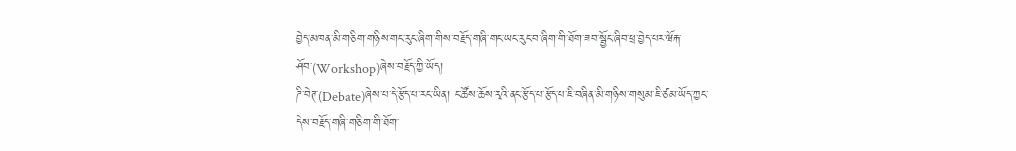བྱེད་མཁན་མི་གཅིག་གཉིས་གང་རུང་ཞིག་གིས་བརྗོད་གཞི་གང་ཡང་རུང་བ་ཞིག་གི་ཐོག་ཟབ་སྦྱོང་ཞིབ་ཕྲ་བྱེད་པར་ཝོརྐ་ཤོབ་(Workshop)ཞེས་བརྗོད་ཀྱི་ཡོད།
ཌི་བེཊ་(Debate)ཞེས་པ་དེ་རྩོད་པ་རང་ཡིན། ང་ཚོས་ཆོས་རྭའི་ནང་རྩོད་པ་རྩོད་པ་ཇི་བཞིན་མི་གཉིས་གསུམ་ཇི་ཙམ་ཡོད་ཀྱང་དེས་བརྗོད་གཞི་གཅིག་གི་ཐོག་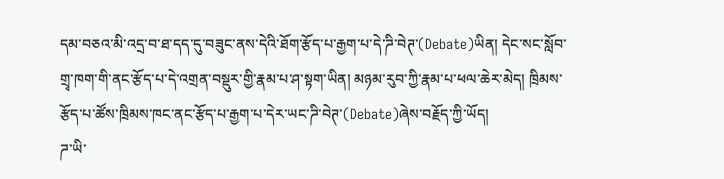དམ་བཅའ་མི་འདྲ་བ་ཐ་དད་དུ་བཟུང་ནས་དེའི་ཐོག་རྩོད་པ་རྒྱག་པ་དེ་ཌི་བེཊ་(Debate)ཡིན། དེང་སང་སློབ་གྲྭ་ཁག་གི་ནང་རྩོད་པ་དེ་འགྲན་བསྡུར་གྱི་རྣམ་པ་ཤ་སྟག་ཡིན། མཉམ་རུབ་ཀྱི་རྣམ་པ་ཕལ་ཆེར་མེད། ཁྲིམས་རྩོད་པ་ཚོས་ཁྲིམས་ཁང་ནང་རྩོད་པ་རྒྱག་པ་དེར་ཡང་ཌི་བེཊ་(Debate)ཞེས་བརྗོད་ཀྱི་ཡོད།
ཌ་ཡི་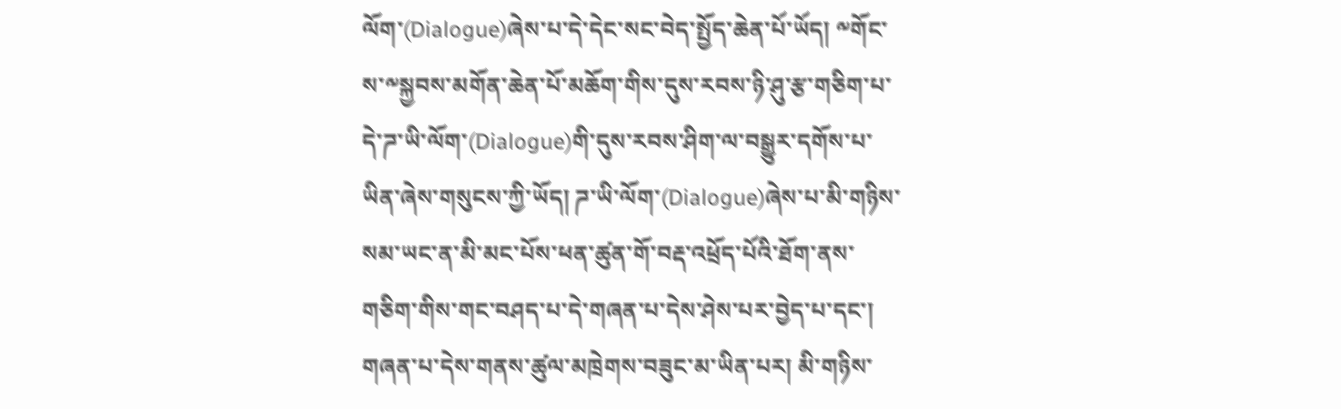ལོག་(Dialogue)ཞེས་པ་དེ་དེང་སང་བེད་སྤྱོད་ཆེན་པོ་ཡོད། ༸གོང་ས་༸སྐྱབས་མགོན་ཆེན་པོ་མཆོག་གིས་དུས་རབས་ཉི་ཤུ་རྩ་གཅིག་པ་དེ་ཌ་ཡི་ལོག་(Dialogue)གི་དུས་རབས་ཤིག་ལ་བསྒྱུར་དགོས་པ་ཡིན་ཞེས་གསུངས་ཀྱི་ཡོད། ཌ་ཡི་ལོག་(Dialogue)ཞེས་པ་མི་གཉིས་སམ་ཡང་ན་མི་མང་པོས་ཕན་ཚུན་གོ་བརྡ་འཕྲོད་པོའི་ཐོག་ནས་གཅིག་གིས་གང་བཤད་པ་དེ་གཞན་པ་དེས་ཤེས་པར་བྱེད་པ་དང་། གཞན་པ་དེས་གནས་ཚུལ་མཁྲེགས་བཟུང་མ་ཡིན་པར། མི་གཉིས་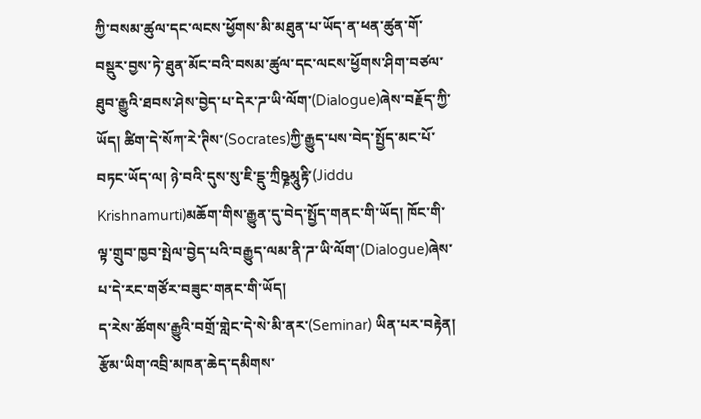ཀྱི་བསམ་ཚུལ་དང་ལངས་ཕྱོགས་མི་མཐུན་པ་ཡོད་ན་ཕན་ཚུན་གོ་བསྡུར་བྱས་ཏེ་ཐུན་མོང་བའི་བསམ་ཚུལ་དང་ལངས་ཕྱོགས་ཤིག་བཙལ་ཐུབ་རྒྱུའི་ཐབས་ཤེས་བྱེད་པ་དེར་ཌ་ཡི་ལོག་(Dialogue)ཞེས་བརྗོད་ཀྱི་ཡོད། ཚིག་དེ་སོཀ་རེ་ཊིས་(Socrates)ཀྱི་རྒྱུད་པས་བེད་སྤྱོད་མང་པོ་བཏང་ཡོད་ལ། ཉེ་བའི་དུས་སུ་ཇི་དྡུ་ཀྲིཥྞམཱུརྟི་(Jiddu Krishnamurti)མཆོག་གིས་རྒྱུན་དུ་བེད་སྤྱོད་གནང་གི་ཡོད། ཁོང་གི་ལྟ་གྲུབ་ཁྱབ་སྤེལ་བྱེད་པའི་བརྒྱུད་ལམ་ནི་ཌ་ཡི་ལོག་(Dialogue)ཞེས་པ་དེ་རང་གཙོར་བཟུང་གནང་གི་ཡོད།
ད་རེས་ཚོགས་རྒྱུའི་བགྲོ་གླེང་དེ་སེ་མི་ནར་(Seminar) ཡིན་པར་བརྟེན། རྩོམ་ཡིག་འབྲི་མཁན་ཆེད་དམིགས་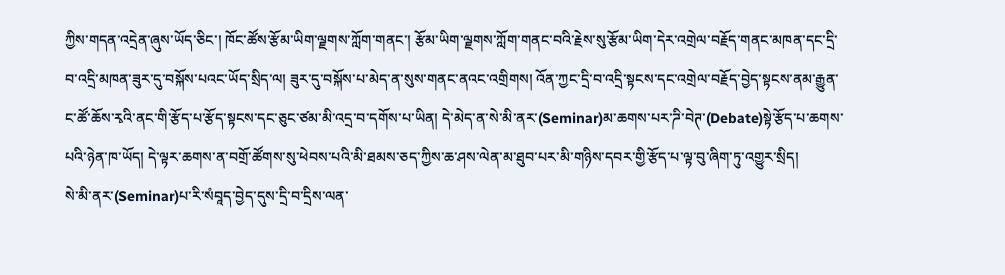ཀྱིས་གདན་འདྲེན་ཞུས་ཡོད་ཅིང་། ཁོང་ཚོས་རྩོམ་ཡིག་ལྗགས་ཀློག་གནང་། རྩོམ་ཡིག་ལྗགས་ཀློག་གནང་བའི་རྗེས་སུ་རྩོམ་ཡིག་དེར་འགྲེལ་བརྗོད་གནང་མཁན་དང་དྲི་བ་འདྲི་མཁན་ཟུར་དུ་བསྐོས་པའང་ཡོད་སྲིད་ལ། ཟུར་དུ་བསྐོས་པ་མེད་ན་སུས་གནང་ནའང་འགྲིགས། འོན་ཀྱང་དྲི་བ་འདྲི་སྟངས་དང་འགྲེལ་བརྗོད་བྱེད་སྟངས་ནམ་རྒྱུན་ང་ཚོ་ཆོས་རྭའི་ནང་གི་རྩོད་པ་རྩོད་སྟངས་དང་ཅུང་ཙམ་མི་འདྲ་བ་དགོས་པ་ཡིན། དེ་མེད་ན་སེ་མི་ནར་(Seminar)མ་ཆགས་པར་ཌི་བེཊ་(Debate)སྟེ་རྩོད་པ་ཆགས་པའི་ཉེན་ཁ་ཡོད། དེ་ལྟར་ཆགས་ན་བགྲོ་ཚོགས་སུ་ཕེབས་པའི་མི་ཐམས་ཅད་ཀྱིས་ཆ་ཤས་ལེན་མ་ཐུབ་པར་མི་གཉིས་དབར་གྱི་རྩོད་པ་ལྟ་བུ་ཞིག་ཏུ་འགྱུར་སྲིད།
སེ་མི་ནར་(Seminar)པ་རི་སཾབཱད་བྱེད་དུས་དྲི་བ་དྲིས་ལན་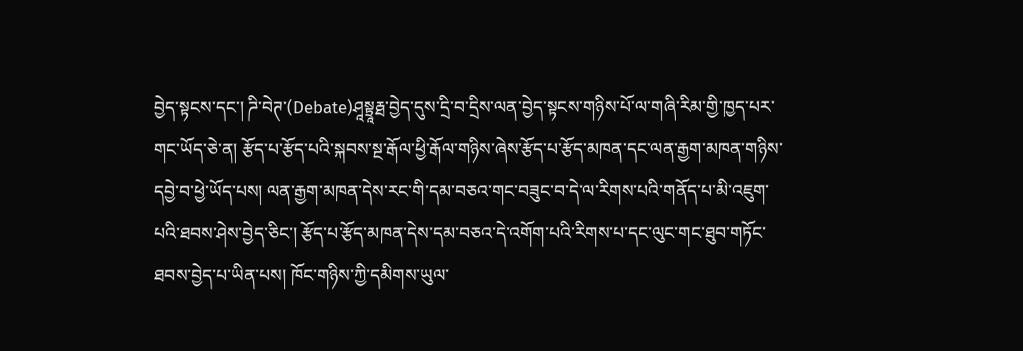བྱེད་སྟངས་དང་། ཌི་བེཊ་(Debate)ཤཱསྟྲཱརྠ་བྱེད་དུས་དྲི་བ་དྲིས་ལན་བྱེད་སྟངས་གཉིས་པོ་ལ་གཞི་རིམ་གྱི་ཁྱད་པར་གང་ཡོད་ཅེ་ན། རྩོད་པ་རྩོད་པའི་སྐབས་སྔ་རྒོལ་ཕྱི་རྒོལ་གཉིས་ཞེས་རྩོད་པ་རྩོད་མཁན་དང་ལན་རྒྱག་མཁན་གཉིས་དབྱེ་བ་ཕྱེ་ཡོད་པས། ལན་རྒྱག་མཁན་དེས་རང་གི་དམ་བཅའ་གང་བཟུང་བ་དེ་ལ་རིགས་པའི་གནོད་པ་མི་འཇུག་པའི་ཐབས་ཤེས་བྱེད་ཅིང་། རྩོད་པ་རྩོད་མཁན་དེས་དམ་བཅའ་དེ་འགོག་པའི་རིགས་པ་དང་ལུང་གང་ཐུབ་གཏོང་ཐབས་བྱེད་པ་ཡིན་པས། ཁོང་གཉིས་ཀྱི་དམིགས་ཡུལ་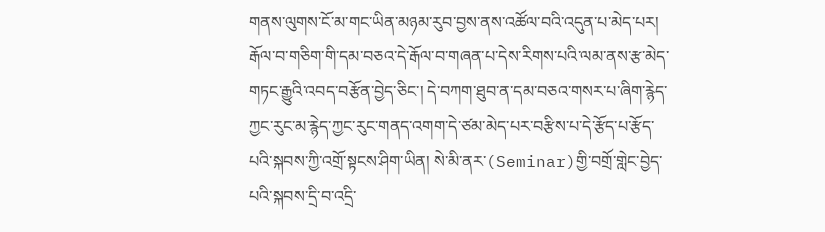གནས་ལུགས་ངོ་མ་གང་ཡིན་མཉམ་རུབ་བྱས་ནས་འཚོལ་བའི་འདུན་པ་མེད་པར། རྒོལ་བ་གཅིག་གི་དམ་བཅའ་དེ་རྒོལ་བ་གཞན་པ་དེས་རིགས་པའི་ལམ་ནས་རྩ་མེད་གཏང་རྒྱུའི་འབད་བརྩོན་བྱེད་ཅིང་། དེ་བཀག་ཐུབ་ན་དམ་བཅའ་གསར་པ་ཞིག་རྙེད་ཀྱང་རུང་མ་རྙེད་ཀྱང་རུང་གནད་འགག་དེ་ཙམ་མེད་པར་བརྩིས་པ་དེ་རྩོད་པ་རྩོད་པའི་སྐབས་ཀྱི་འགྲོ་སྟངས་ཤིག་ཡིན། སེ་མི་ནར་(Seminar)གྱི་བགྲོ་གླེང་བྱེད་པའི་སྐབས་དྲི་བ་འདྲི་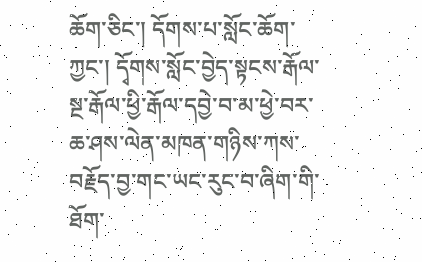ཆོག་ཅིང་། དོགས་པ་སློང་ཆོག་ཀྱང་། དྭོགས་སློང་བྱེད་སྟངས་རྒོལ་སྔ་རྒོལ་ཕྱི་རྒོལ་དབྱེ་བ་མ་ཕྱེ་བར་ཆ་ཤས་ལེན་མཁན་གཉིས་ཀས་བརྗོད་བྱ་གང་ཡང་རུང་བ་ཞིག་གི་ཐོག་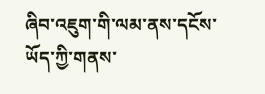ཞིབ་འཇུག་གི་ལམ་ནས་དངོས་ཡོད་ཀྱི་གནས་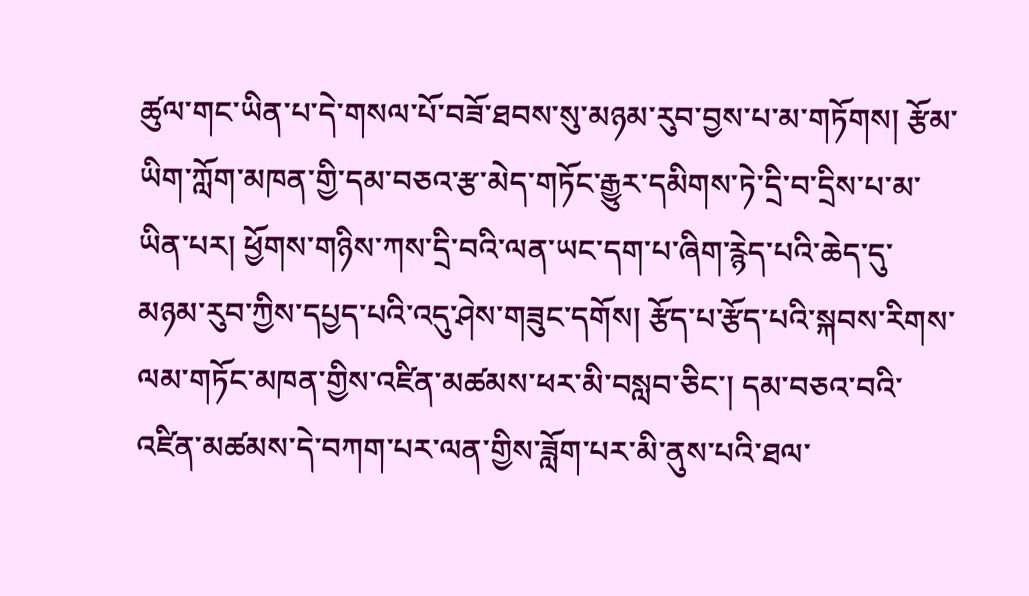ཚུལ་གང་ཡིན་པ་དེ་གསལ་པོ་བཟོ་ཐབས་སུ་མཉམ་རུབ་བྱས་པ་མ་གཏོགས། རྩོམ་ཡིག་ཀློག་མཁན་གྱི་དམ་བཅའ་རྩ་མེད་གཏོང་རྒྱུར་དམིགས་ཏེ་དྲི་བ་དྲིས་པ་མ་ཡིན་པར། ཕྱོགས་གཉིས་ཀས་དྲི་བའི་ལན་ཡང་དག་པ་ཞིག་རྙེད་པའི་ཆེད་དུ་མཉམ་རུབ་ཀྱིས་དཔྱད་པའི་འདུ་ཤེས་གཟུང་དགོས། རྩོད་པ་རྩོད་པའི་སྐབས་རིགས་ལམ་གཏོང་མཁན་གྱིས་འཛིན་མཚམས་ཕར་མི་བསླབ་ཅིང་། དམ་བཅའ་བའི་འཛིན་མཚམས་དེ་བཀག་པར་ལན་གྱིས་ཟློག་པར་མི་ནུས་པའི་ཐལ་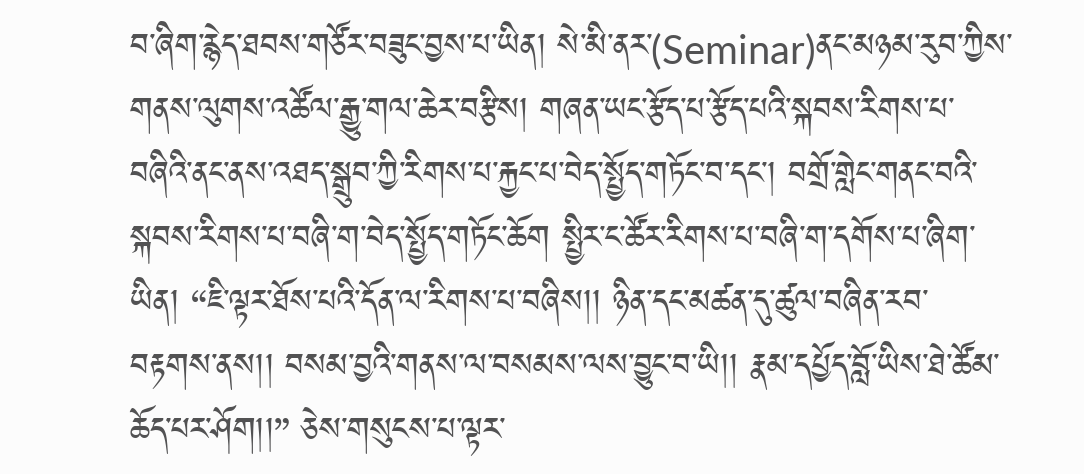བ་ཞིག་རྙེད་ཐབས་གཙོར་བཟུང་བྱས་པ་ཡིན། སེ་མི་ནར་(Seminar)ནང་མཉམ་རུབ་ཀྱིས་གནས་ལུགས་འཚོལ་རྒྱུ་གལ་ཆེར་བརྩིས། གཞན་ཡང་རྩོད་པ་རྩོད་པའི་སྐབས་རིགས་པ་བཞིའི་ནང་ནས་འཐད་སྒྲུབ་ཀྱི་རིགས་པ་རྐྱང་པ་བེད་སྤྱོད་གཏོང་བ་དང་། བགྲོ་གླེང་གནང་བའི་སྐབས་རིགས་པ་བཞི་ག་བེད་སྤྱོད་གཏོང་ཆོག སྤྱིར་ང་ཚོར་རིགས་པ་བཞི་ག་དགོས་པ་ཞིག་ཡིན། “ཇི་ལྟར་ཐོས་པའི་དོན་ལ་རིགས་པ་བཞིས།། ཉིན་དང་མཚན་དུ་ཚུལ་བཞིན་རབ་བརྟགས་ནས།། བསམ་བྱའི་གནས་ལ་བསམས་ལས་བྱུང་བ་ཡི།། རྣམ་དཔྱོད་བློ་ཡིས་ཐེ་ཚོམ་ཆོད་པར་ཤོག།།” ཅེས་གསུངས་པ་ལྟར་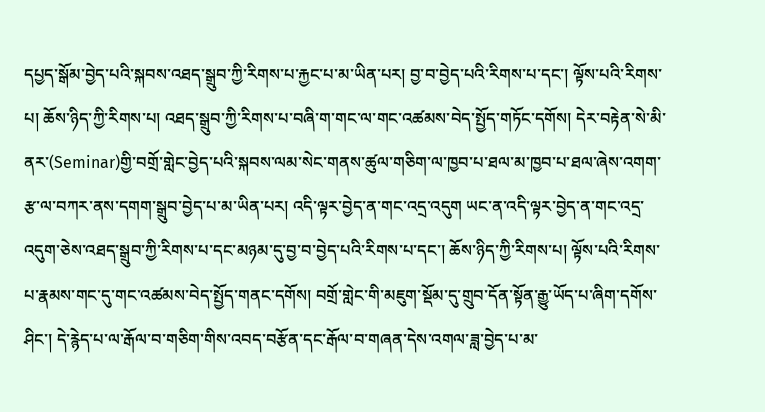དཔྱད་སྒོམ་བྱེད་པའི་སྐབས་འཐད་སྒྲུབ་ཀྱི་རིགས་པ་རྐྱང་པ་མ་ཡིན་པར། བྱ་བ་བྱེད་པའི་རིགས་པ་དང་། ལྟོས་པའི་རིགས་པ། ཆོས་ཉིད་ཀྱི་རིགས་པ། འཐད་སྒྲུབ་ཀྱི་རིགས་པ་བཞི་ག་གང་ལ་གང་འཚམས་བེད་སྤྱོད་གཏོང་དགོས། དེར་བརྟེན་སེ་མི་ནར་(Seminar)གྱི་བགྲོ་གླེང་བྱེད་པའི་སྐབས་ལམ་སེང་གནས་ཚུལ་གཅིག་ལ་ཁྱབ་པ་ཐལ་མ་ཁྱབ་པ་ཐལ་ཞེས་འགག་རྩ་ལ་བཀར་ནས་དགག་སྒྲུབ་བྱེད་པ་མ་ཡིན་པར། འདི་ལྟར་བྱེད་ན་གང་འདྲ་འདུག ཡང་ན་འདི་ལྟར་བྱེད་ན་གང་འདྲ་འདུག་ཅེས་འཐད་སྒྲུབ་ཀྱི་རིགས་པ་དང་མཉམ་དུ་བྱ་བ་བྱེད་པའི་རིགས་པ་དང་། ཆོས་ཉིད་ཀྱི་རིགས་པ། ལྟོས་པའི་རིགས་པ་རྣམས་གང་དུ་གང་འཚམས་བེད་སྤྱོད་གནང་དགོས། བགྲོ་གླེང་གི་མཇུག་སྡོམ་དུ་གྲུབ་དོན་སྟོན་རྒྱུ་ཡོད་པ་ཞིག་དགོས་ཤིང་། དེ་རྙེད་པ་ལ་རྒོལ་བ་གཅིག་གིས་འབད་བརྩོན་དང་རྒོལ་བ་གཞན་དེས་འགལ་ཟླ་བྱེད་པ་མ་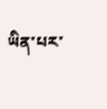ཡིན་པར་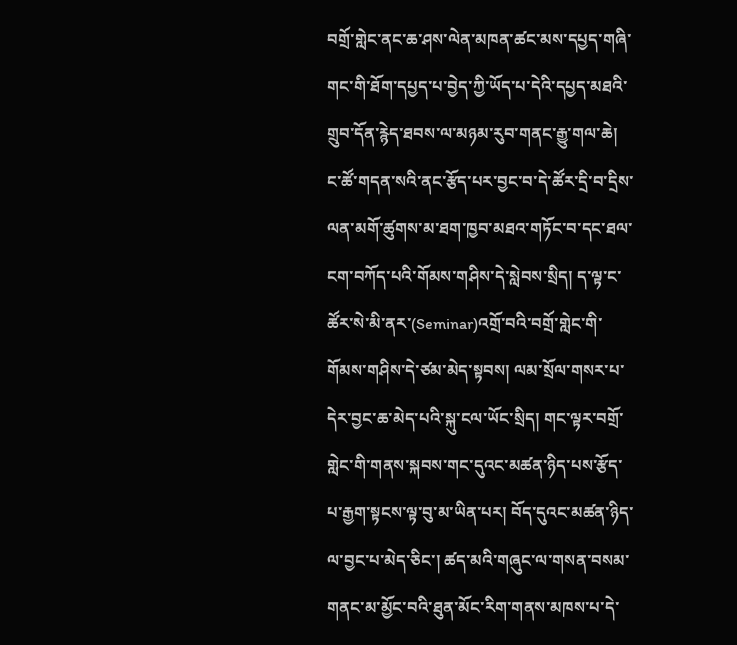བགྲོ་གླེང་ནང་ཆ་ཤས་ལེན་མཁན་ཚང་མས་དཔྱད་གཞི་གང་གི་ཐོག་དཔྱད་པ་བྱེད་ཀྱི་ཡོད་པ་དེའི་དཔྱད་མཐའི་གྲུབ་དོན་རྙེད་ཐབས་ལ་མཉམ་རུབ་གནང་རྒྱུ་གལ་ཆེ། ང་ཚོ་གདན་སའི་ནང་རྩོད་པར་བྱང་བ་དེ་ཚོར་དྲི་བ་དྲིས་ལན་མགོ་ཚུགས་མ་ཐག་ཁྱབ་མཐའ་གཏོང་བ་དང་ཐལ་ངག་བཀོད་པའི་གོམས་གཤིས་དེ་སླེབས་སྲིད། ད་ལྟ་ང་ཚོར་སེ་མི་ནར་(Seminar)འགྲོ་བའི་བགྲོ་གླེང་གི་གོམས་གཤིས་དེ་ཙམ་མེད་སྟབས། ལམ་སྲོལ་གསར་པ་དེར་བྱང་ཆ་མེད་པའི་སྐུ་ངལ་ཡོང་སྲིད། གང་ལྟར་བགྲོ་གླེང་གི་གནས་སྐབས་གང་དུའང་མཚན་ཉིད་པས་རྩོད་པ་རྒྱག་སྟངས་ལྟ་བུ་མ་ཡིན་པར། བོད་དུའང་མཚན་ཉིད་ལ་བྱང་པ་མེད་ཅིང་། ཚད་མའི་གཞུང་ལ་གསན་བསམ་གནང་མ་མྱོང་བའི་ཐུན་མོང་རིག་གནས་མཁས་པ་དེ་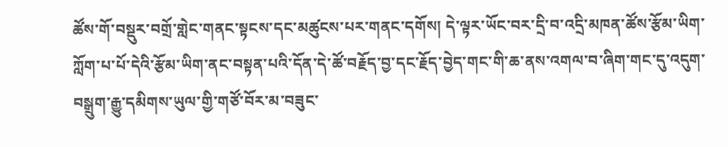ཚོས་གོ་བསྡུར་བགྲོ་གླེང་གནང་སྟངས་དང་མཚུངས་པར་གནང་དགོས། དེ་ལྟར་ཡོང་བར་དྲི་བ་འདྲི་མཁན་ཚོས་རྩོམ་ཡིག་ཀློག་པ་པོ་དེའི་རྩོམ་ཡིག་ནང་བསྟན་པའི་དོན་དེ་ཚོ་བརྗོད་བྱ་དང་རྗོད་བྱེད་གང་གི་ཆ་ནས་འགལ་བ་ཞིག་གང་དུ་འདུག་བསྒྲུག་རྒྱུ་དམིགས་ཡུལ་གྱི་གཙོ་བོར་མ་བཟུང་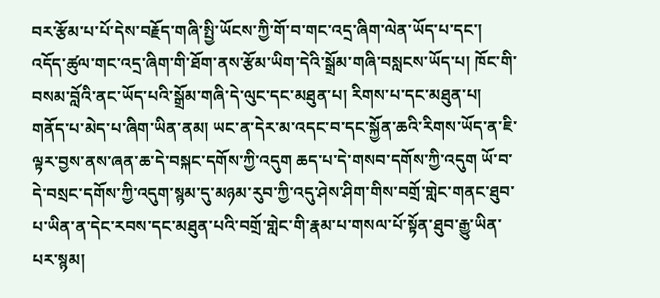བར་རྩོམ་པ་པོ་དེས་བརྗོད་གཞི་སྤྱི་ཡོངས་ཀྱི་གོ་བ་གང་འདྲ་ཞིག་ལེན་ཡོད་པ་དང་། འདོད་ཚུལ་གང་འདྲ་ཞིག་གི་ཐོག་ནས་རྩོམ་ཡིག་དེའི་སྒྲོམ་གཞི་བསླངས་ཡོད་པ། ཁོང་གི་བསམ་བློའི་ནང་ཡོད་པའི་སྒྲོམ་གཞི་དེ་ལུང་དང་མཐུན་པ། རིགས་པ་དང་མཐུན་པ། གནོད་པ་མེད་པ་ཞིག་ཡིན་ནམ། ཡང་ན་དེར་མ་འདང་བ་དང་སྐྱོན་ཆའི་རིགས་ཡོད་ན་ཇི་ལྟར་བྱས་ནས་ཞན་ཆ་དེ་བསྐང་དགོས་ཀྱི་འདུག ཆད་པ་དེ་གསབ་དགོས་ཀྱི་འདུག ཡོ་བ་དེ་བསྲང་དགོས་ཀྱི་འདུག་སྙམ་དུ་མཉམ་རུབ་ཀྱི་འདུ་ཤེས་ཤིག་གིས་བགྲོ་གླེང་གནང་ཐུབ་པ་ཡིན་ན་དེང་རབས་དང་མཐུན་པའི་བགྲོ་གླེང་གི་རྣམ་པ་གསལ་པོ་སྟོན་ཐུབ་རྒྱུ་ཡིན་པར་སྙམ།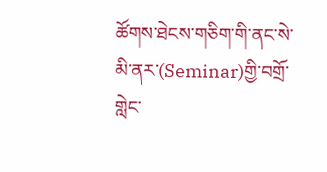ཚོགས་ཐེངས་གཅིག་གི་ནང་སེ་མི་ནར་(Seminar)གྱི་བགྲོ་གླེང་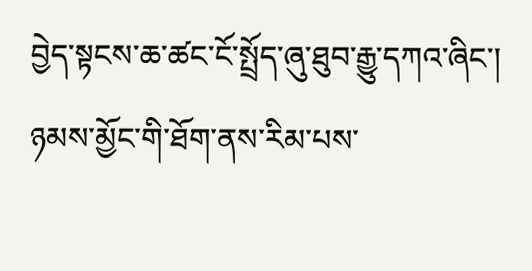བྱེད་སྟངས་ཆ་ཚང་ངོ་སྤྲོད་ཞུ་ཐུབ་རྒྱུ་དཀའ་ཞིང་། ཉམས་མྱོང་གི་ཐོག་ནས་རིམ་པས་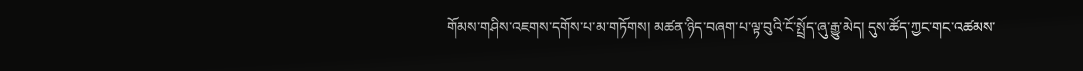གོམས་གཤིས་འཇགས་དགོས་པ་མ་གཏོགས། མཚན་ཉིད་བཞག་པ་ལྟ་བུའི་ངོ་སྤྲོད་ཞུ་རྒྱུ་མེད། དུས་ཚོད་ཀྱང་གང་འཚམས་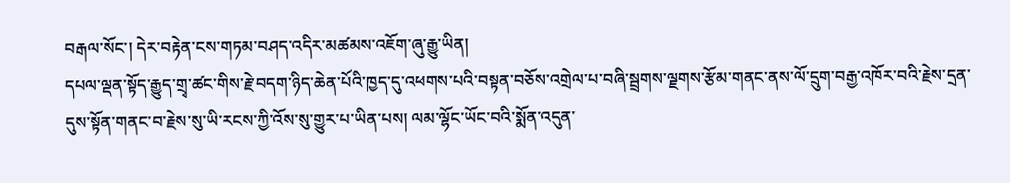བརྒལ་སོང་། དེར་བརྟེན་ངས་གཏམ་བཤད་འདིར་མཚམས་འཇོག་ཞུ་རྒྱུ་ཡིན།
དཔལ་ལྡན་སྟོད་རྒྱུད་གྲྭ་ཚང་གིས་རྗེ་བདག་ཉིད་ཆེན་པོའི་ཁྱད་དུ་འཕགས་པའི་བསྟན་བཅོས་འགྲེལ་པ་བཞི་སྦྲགས་ལྗགས་རྩོམ་གནང་ནས་ལོ་དྲུག་བརྒྱ་འཁོར་བའི་རྗེས་དྲན་དུས་སྟོན་གནང་བ་རྗེས་སུ་ཡི་རངས་ཀྱི་འོས་སུ་གྱུར་པ་ཡིན་པས། ལམ་ལྷོང་ཡོང་བའི་སྨོན་འདུན་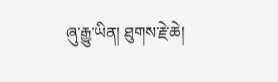ཞུ་རྒྱུ་ཡིན། ཐུགས་རྗེ་ཆེ།